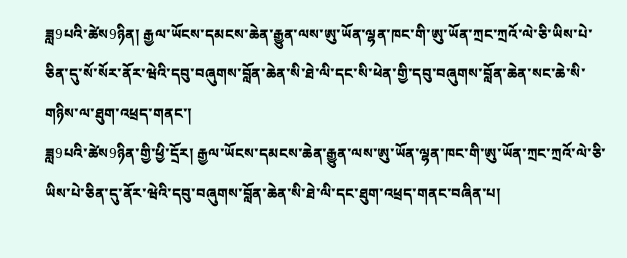ཟླ9པའི་ཚེས9ཉིན། རྒྱལ་ཡོངས་དམངས་ཆེན་རྒྱུན་ལས་ཨུ་ཡོན་ལྷན་ཁང་གི་ཨུ་ཡོན་ཀྲང་ཀྲའོ་ལེ་ཅི་ཡིས་པེ་ཅིན་དུ་སོ་སོར་ནོར་ཝེའི་དབུ་བཞུགས་བློན་ཆེན་སི་ཐེ་ལི་དང་སི་ཕེན་གྱི་དབུ་བཞུགས་བློན་ཆེན་སང་ཆེ་སི་གཉིས་ལ་ཐུག་འཕྲད་གནང་།
ཟླ9པའི་ཚེས9ཉིན་གྱི་ཕྱི་དྲོར། རྒྱལ་ཡོངས་དམངས་ཆེན་རྒྱུན་ལས་ཨུ་ཡོན་ལྷན་ཁང་གི་ཨུ་ཡོན་ཀྲང་ཀྲའོ་ལེ་ཅི་ཡིས་པེ་ཅིན་དུ་ནོར་ཝེའི་དབུ་བཞུགས་བློན་ཆེན་སི་ཐེ་ལི་དང་ཐུག་འཕྲད་གནང་བཞིན་པ།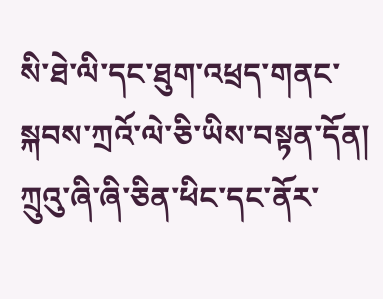སི་ཐེ་ལི་དང་ཐུག་འཕྲད་གནང་སྐབས་ཀྲའོ་ལེ་ཅི་ཡིས་བསྟན་དོན། ཀྲུའུ་ཞི་ཞི་ཅིན་ཕིང་དང་ནོར་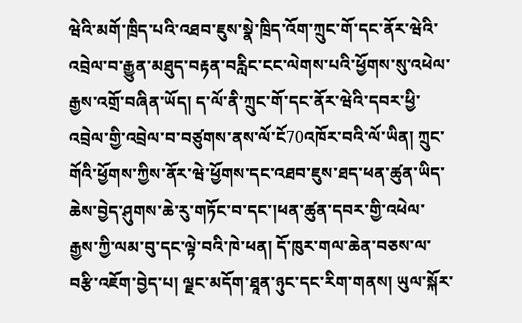ཝེའི་མགོ་ཁྲིད་པའི་འཐབ་ཇུས་སྣེ་ཁྲིད་འོག་ཀྲུང་གོ་དང་ནོར་ཝེའི་འབྲེལ་བ་རྒྱུན་མཐུད་བརྟན་བརླིང་ངང་ལེགས་པའི་ཕྱོགས་སུ་འཕེལ་རྒྱས་འགྲོ་བཞིན་ཡོད། ད་ལོ་ནི་ཀྲུང་གོ་དང་ནོར་ཝེའི་དབར་ཕྱི་འབྲེལ་གྱི་འབྲེལ་བ་བཙུགས་ནས་ལོ་ངོ70འཁོར་བའི་ལོ་ཡིན། ཀྲུང་གོའི་ཕྱོགས་ཀྱིས་ནོར་ཝེ་ཕྱོགས་དང་འཐབ་ཇུས་ཐད་ཕན་ཚུན་ཡིད་ཆེས་བྱེད་ཤུགས་ཆེ་རུ་གཏོང་བ་དང་།ཕན་ཚུན་དབར་གྱི་འཕེལ་རྒྱས་ཀྱི་ལམ་བུ་དང་ལྟེ་བའི་ཁེ་ཕན། དོ་ཁུར་གལ་ཆེན་བཅས་ལ་བརྩི་འཇོག་བྱེད་པ། ལྗང་མདོག་ཐཱན་ཉུང་དང་རིག་གནས། ཡུལ་སྐོར་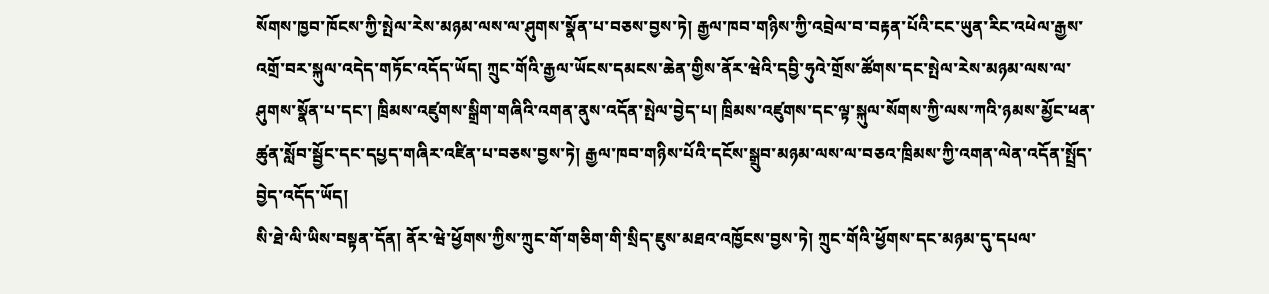སོགས་ཁྱབ་ཁོངས་ཀྱི་སྤེལ་རེས་མཉམ་ལས་ལ་ཤུགས་སྣོན་པ་བཅས་བྱས་ཏེ། རྒྱལ་ཁབ་གཉིས་ཀྱི་འབྲེལ་བ་བརྟན་པོའི་ངང་ཡུན་རིང་འཕེལ་རྒྱས་འགྲོ་བར་སྐུལ་འདེད་གཏོང་འདོད་ཡོད། ཀྲུང་གོའི་རྒྱལ་ཡོངས་དམངས་ཆེན་གྱིས་ནོར་ཝེའི་དབྱི་ཧུའེ་གྲོས་ཚོགས་དང་སྤེལ་རེས་མཉམ་ལས་ལ་ཤུགས་སྣོན་པ་དང་། ཁྲིམས་འཛུགས་སྒྲིག་གཞིའི་འགན་ནུས་འདོན་སྤེལ་བྱེད་པ། ཁྲིམས་འཛུགས་དང་ལྟ་སྐུལ་སོགས་ཀྱི་ལས་ཀའི་ཉམས་མྱོང་ཕན་ཚུན་སློབ་སྦྱོང་དང་དཔྱད་གཞིར་འཛིན་པ་བཅས་བྱས་ཏེ། རྒྱལ་ཁབ་གཉིས་པོའི་དངོས་སྒྲུབ་མཉམ་ལས་ལ་བཅའ་ཁྲིམས་ཀྱི་འགན་ལེན་འདོན་སྤྲོད་བྱེད་འདོད་ཡོད།
སི་ཐེ་ལི་ཡིས་བསྟན་དོན། ནོར་ཝེ་ཕྱོགས་ཀྱིས་ཀྲུང་གོ་གཅིག་གི་སྲིད་ཇུས་མཐའ་འཁྱོངས་བྱས་ཏེ། ཀྲུང་གོའི་ཕྱོགས་དང་མཉམ་དུ་དཔལ་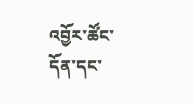འབྱོར་ཚོང་དོན་དང་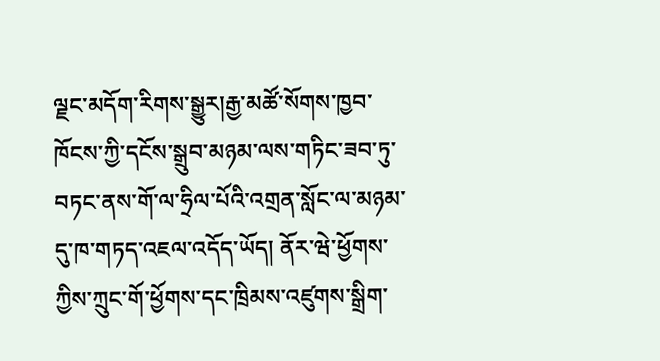ལྗང་མདོག་རིགས་སྒྱུར།རྒྱ་མཚོ་སོགས་ཁྱབ་ཁོངས་ཀྱི་དངོས་སྒྲུབ་མཉམ་ལས་གཏིང་ཟབ་ཏུ་བཏང་ནས་གོ་ལ་ཧྲིལ་པོའི་འགྲན་སློང་ལ་མཉམ་དུ་ཁ་གཏད་འཇལ་འདོད་ཡོད། ནོར་ཝེ་ཕྱོགས་ཀྱིས་ཀྲུང་གོ་ཕྱོགས་དང་ཁྲིམས་འཛུགས་སྒྲིག་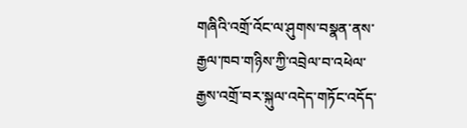གཞིའི་འགྲོ་འོང་ལ་ཤུགས་བསྣན་ནས་རྒྱལ་ཁབ་གཉིས་ཀྱི་འབྲེལ་བ་འཕེལ་རྒྱས་འགྲོ་བར་སྐུལ་འདེད་གཏོང་འདོད་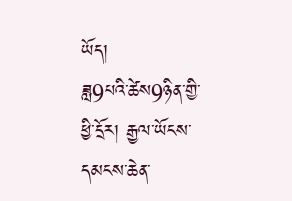ཡོད།
ཟླ9པའི་ཚེས9ཉིན་གྱི་ཕྱི་དྲོར། རྒྱལ་ཡོངས་དམངས་ཆེན་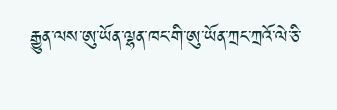རྒྱུན་ལས་ཨུ་ཡོན་ལྷན་ཁང་གི་ཨུ་ཡོན་ཀྲང་ཀྲའོ་ལེ་ཅི་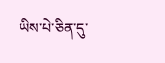ཡིས་པེ་ཅིན་དུ་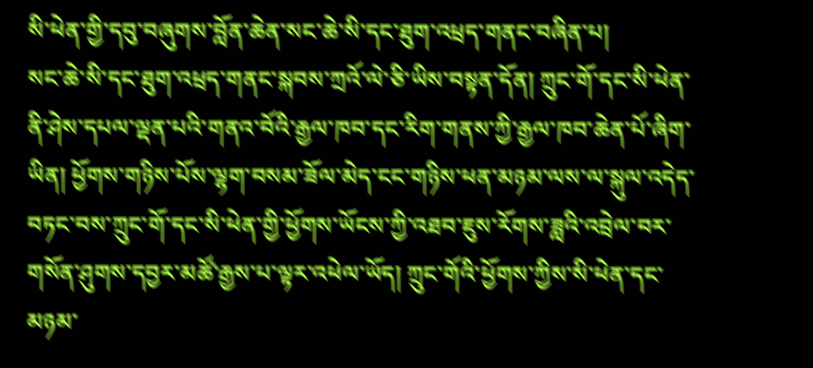སི་ཕེན་གྱི་དབུ་བཞུགས་བློན་ཆེན་སང་ཆེ་སི་དང་ཐུག་འཕྲད་གནང་བཞིན་པ།
སང་ཆེ་སི་དང་ཐུག་འཕྲད་གནང་སྐབས་ཀྲའོ་ལེ་ཅི་ཡིས་བསྟན་དོན། ཀྲུང་གོ་དང་སི་ཕེན་ནི་ཤེས་དཔལ་ལྡན་པའི་གནའ་བོའི་རྒྱལ་ཁབ་དང་རིག་གནས་ཀྱི་རྒྱལ་ཁབ་ཆེན་པོ་ཞིག་ཡིན། ཕྱོགས་གཉིས་པོས་ལྷག་བསམ་ཟོལ་མེད་ངང་གཉིས་ཕན་མཉམ་ལས་ལ་སྐུལ་འདེད་བཏང་བས་ཀྲུང་གོ་དང་སི་ཕེན་གྱི་ཕྱོགས་ཡོངས་ཀྱི་འཐབ་ཇུས་རོགས་ཟླའི་འབྲེལ་བར་གསོན་ཤུགས་དབྱར་མཚོ་རྒྱས་པ་ལྟར་འཕེལ་ཡོད། ཀྲུང་གོའི་ཕྱོགས་ཀྱིས་སི་ཕེན་དང་མཉམ་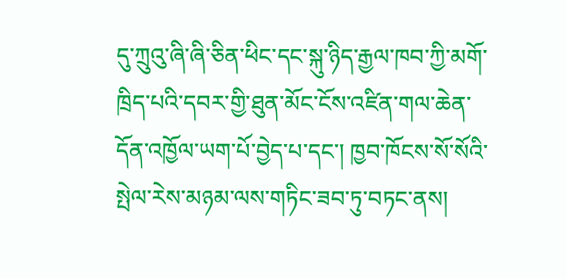དུ་ཀྲུའུ་ཞི་ཞི་ཅིན་ཕིང་དང་སྐུ་ཉིད་རྒྱལ་ཁབ་ཀྱི་མགོ་ཁྲིད་པའི་དབར་གྱི་ཐུན་མོང་ངོས་འཛིན་གལ་ཆེན་དོན་འཁྱོལ་ཡག་པོ་བྱེད་པ་དང་། ཁྱབ་ཁོངས་སོ་སོའི་སྤེལ་རེས་མཉམ་ལས་གཏིང་ཟབ་ཏུ་བཏང་ནས།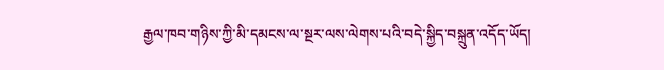རྒྱལ་ཁབ་གཉིས་ཀྱི་མི་དམངས་ལ་སྔར་ལས་ལེགས་པའི་བདེ་སྐྱིད་བསྐྲུན་འདོད་ཡོད།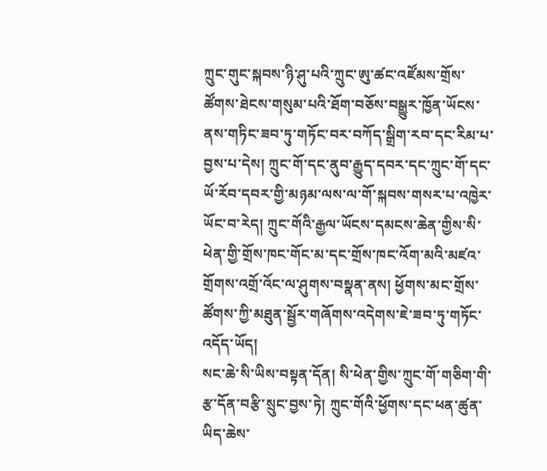ཀྲུང་གུང་སྐབས་ཉི་ཤུ་པའི་ཀྲུང་ཨུ་ཚང་འཛོམས་གྲོས་ཚོགས་ཐེངས་གསུམ་པའི་ཐོག་བཅོས་བསྒྱུར་ཁྱོན་ཡོངས་ནས་གཏིང་ཟབ་ཏུ་གཏོང་བར་བཀོད་སྒྲིག་རབ་དང་རིམ་པ་བྱས་པ་དེས། ཀྲུང་གོ་དང་ནུབ་རྒྱུད་དབར་དང་ཀྲུང་གོ་དང་ཡོ་རོབ་དབར་གྱི་མཉམ་ལས་ལ་གོ་སྐབས་གསར་པ་འཁྱེར་ཡོང་བ་རེད། ཀྲུང་གོའི་རྒྱལ་ཡོངས་དམངས་ཆེན་གྱིས་སི་ཕེན་གྱི་གྲོས་ཁང་གོང་མ་དང་གྲོས་ཁང་འོག་མའི་མཛའ་གྲོགས་འགྲོ་འོང་ལ་ཤུགས་བསྣན་ནས། ཕྱོགས་མང་གྲོས་ཚོགས་ཀྱི་མཐུན་སྦྱོར་གཞོགས་འདེགས་ཇེ་ཟབ་ཏུ་གཏོང་འདོད་ཡོད།
སང་ཆེ་སི་ཡིས་བསྟན་དོན། སི་ཕེན་གྱིས་ཀྲུང་གོ་གཅིག་གི་རྩ་དོན་བརྩི་སྲུང་བྱས་ཏེ། ཀྲུང་གོའི་ཕྱོགས་དང་ཕན་ཚུན་ཡིད་ཆེས་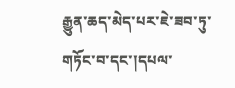རྒྱུན་ཆད་མེད་པར་ཇེ་ཟབ་ཏུ་གཏོང་བ་དང་།དཔལ་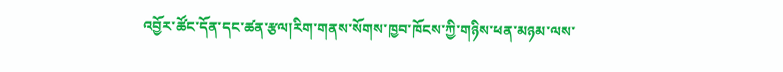འབྱོར་ཚོང་དོན་དང་ཚན་རྩལ།རིག་གནས་སོགས་ཁྱབ་ཁོངས་ཀྱི་གཉིས་ཕན་མཉམ་ལས་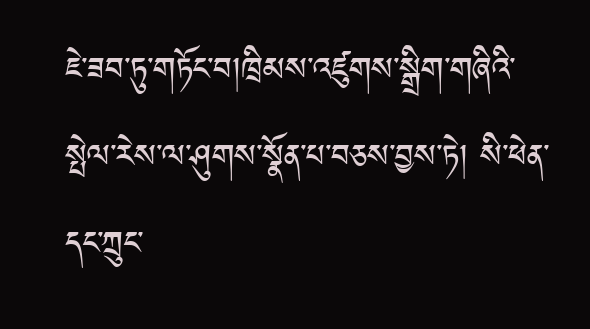ཇེ་ཟབ་ཏུ་གཏོང་བ།ཁྲིམས་འཛུགས་སྒྲིག་གཞིའི་སྤེལ་རེས་ལ་ཤུགས་སྣོན་པ་བཅས་བྱས་ཏེ། སི་ཕེན་དང་ཀྲུང་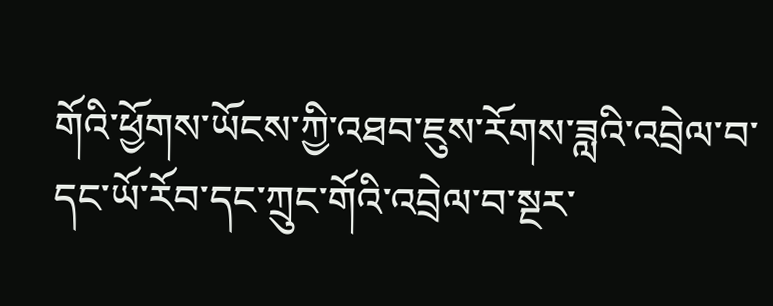གོའི་ཕྱོགས་ཡོངས་ཀྱི་འཐབ་ཇུས་རོགས་ཟླའི་འབྲེལ་བ་དང་ཡོ་རོབ་དང་ཀྲུང་གོའི་འབྲེལ་བ་སྔར་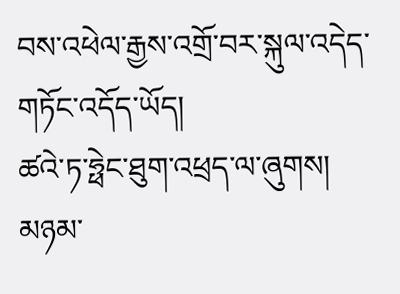བས་འཕེལ་རྒྱས་འགྲོ་བར་སྐུལ་འདེད་གཏོང་འདོད་ཡོད།
ཚའེ་ཏ་ཧྥེང་ཐུག་འཕྲད་ལ་ཞུགས།
མཉམ་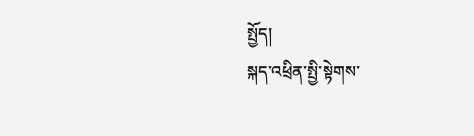སྤྱོད།
སྐད་འཕྲིན་སྤྱི་སྟེགས་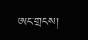ཨང་གྲངས།